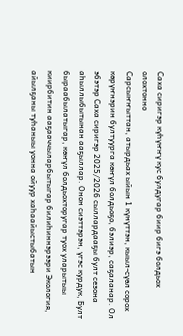Саха сиригэр күһүҥҥү кус булдугар биир бигэ болдьох олохтонно
Сарсыҥҥыттан, атырдьах ыйын 1 күнүттэн, кыыл-сүөл сорох көрүҥнэрин бултуурга көҥүл болдьоҕо, бэлиэр, саҕаланар. Ол эбэтэр Саха сиригэр 2025/2026 сыллардааҕы булт сезона аһыллыбытынан ааҕыллар. Онон сиэттэрэн, үгэс курдук, Булт быраабылатыгар, көҥүл болдьохторугар туох уларытыы киирбитин ааҕааччыларбытыгар билиһиннэрээри Экология, айылҕаны туһаныы уонна ойуур хаһаайыстыбатын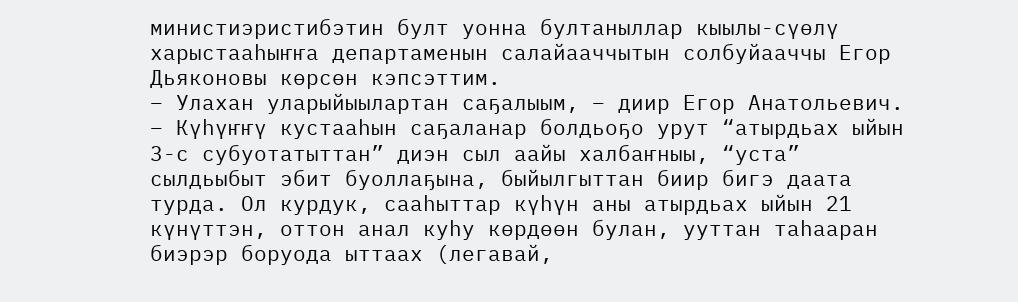министиэристибэтин булт уонна бултаныллар кыылы-сүөлү харыстааһыҥҥа департаменын салайааччытын солбуйааччы Егор Дьяконовы көрсөн кэпсэттим.
– Улахан уларыйыылартан саҕалыым, – диир Егор Анатольевич. – Күһүҥҥү кустааһын саҕаланар болдьоҕо урут “атырдьах ыйын 3-с субуотатыттан” диэн сыл аайы халбаҥныы, “уста” сылдьыбыт эбит буоллаҕына, быйылгыттан биир бигэ даата турда. Ол курдук, сааһыттар күһүн аны атырдьах ыйын 21 күнүттэн, оттон анал куһу көрдөөн булан, ууттан таһааран биэрэр боруода ыттаах (легавай,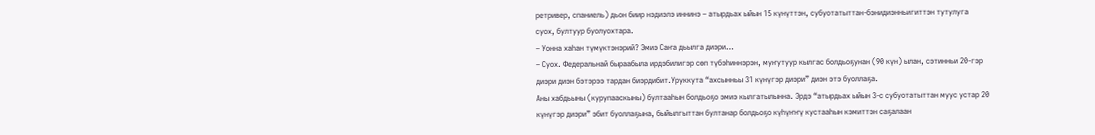ретривер, спаниель) дьон биир нэдиэлэ иннинэ – атырдьах ыйын 15 күнүттэн, субуотатыттан-бэнидиэнньигиттэн тутулуга суох, бултуур буолуохтара.
– Уонна хаһан түмүктэнэрий? Эмиэ Саҥа дьылга диэри…
– Суох. Федеральнай быраабыла ирдэбилигэр сөп түбэһиннэрэн, муҥутуур кылгас болдьоҕунан (90 күн) ылан, сэтинньи 20-гэр диэри диэн бэтэрээ тардан биэрдибит.Уруккута “ахсынньы 31 күнүгэр диэри” диэн этэ буоллаҕа.
Аны хабдьыны (курупааскыны) бултааһын болдьоҕо эмиэ кылгатылынна. Эрдэ “атырдьах ыйын 3-с субуотатыттан муус устар 20 күнүгэр диэри” эбит буоллаҕына, быйылгыттан бултанар болдьоҕо күһүҥҥү кустааһын кэмиттэн саҕалаан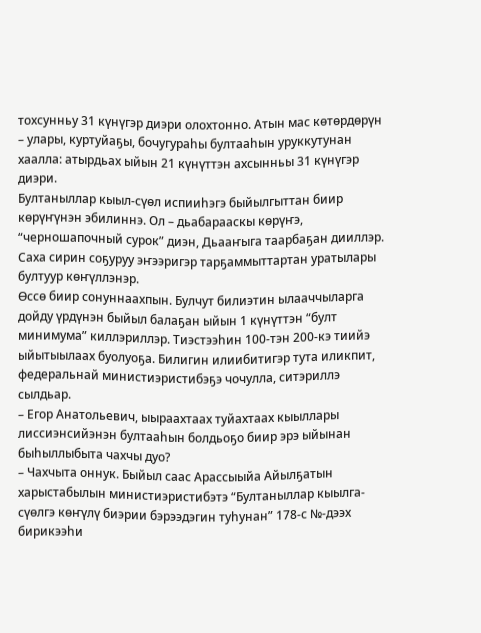тохсунньу 31 күнүгэр диэри олохтонно. Атын мас көтөрдөрүн – улары, куртуйаҕы, бочугураһы бултааһын уруккутунан хаалла: атырдьах ыйын 21 күнүттэн ахсынньы 31 күнүгэр диэри.
Бултаныллар кыыл-сүөл испииһэгэ быйылгыттан биир көрүҥүнэн эбилиннэ. Ол – дьабарааскы көрүҥэ, “черношапочный сурок” диэн, Дьааҥыга таарбаҕан дииллэр. Саха сирин соҕуруу эҥээригэр тарҕаммыттартан уратылары бултуур көҥүллэнэр.
Өссө биир сонуннаахпын. Булчут билиэтин ылааччыларга дойду үрдүнэн быйыл балаҕан ыйын 1 күнүттэн “булт минимума” киллэриллэр. Тиэстээһин 100-тэн 200-кэ тиийэ ыйытыылаах буолуоҕа. Билигин илиибитигэр тута иликпит, федеральнай министиэристибэҕэ чочулла, ситэриллэ сылдьар.
– Егор Анатольевич, ыыраахтаах туйахтаах кыыллары лиссиэнсийэнэн бултааһын болдьоҕо биир эрэ ыйынан быһыллыбыта чахчы дуо?
– Чахчыта оннук. Быйыл саас Арассыыйа Айылҕатын харыстабылын министиэристибэтэ “Бултаныллар кыылга-сүөлгэ көҥүлү биэрии бэрээдэгин туһунан” 178-с №-дээх бирикээһи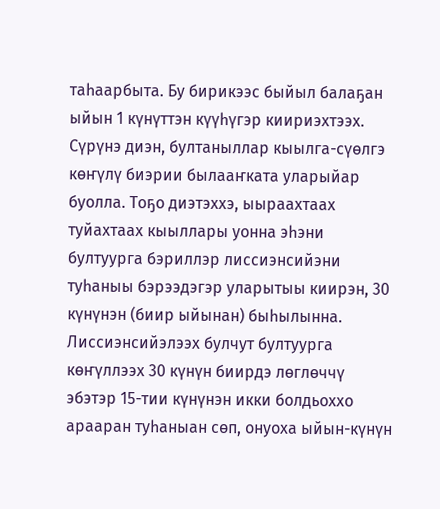таһаарбыта. Бу бирикээс быйыл балаҕан ыйын 1 күнүттэн күүһүгэр киириэхтээх. Сүрүнэ диэн, бултаныллар кыылга-сүөлгэ көҥүлү биэрии былааҥката уларыйар буолла. Тоҕо диэтэххэ, ыыраахтаах туйахтаах кыыллары уонна эһэни бултуурга бэриллэр лиссиэнсийэни туһаныы бэрээдэгэр уларытыы киирэн, 30 күнүнэн (биир ыйынан) быһылынна. Лиссиэнсийэлээх булчут бултуурга көҥүллээх 30 күнүн биирдэ лөглөччү эбэтэр 15-тии күнүнэн икки болдьоххо арааран туһаныан сөп, онуоха ыйын-күнүн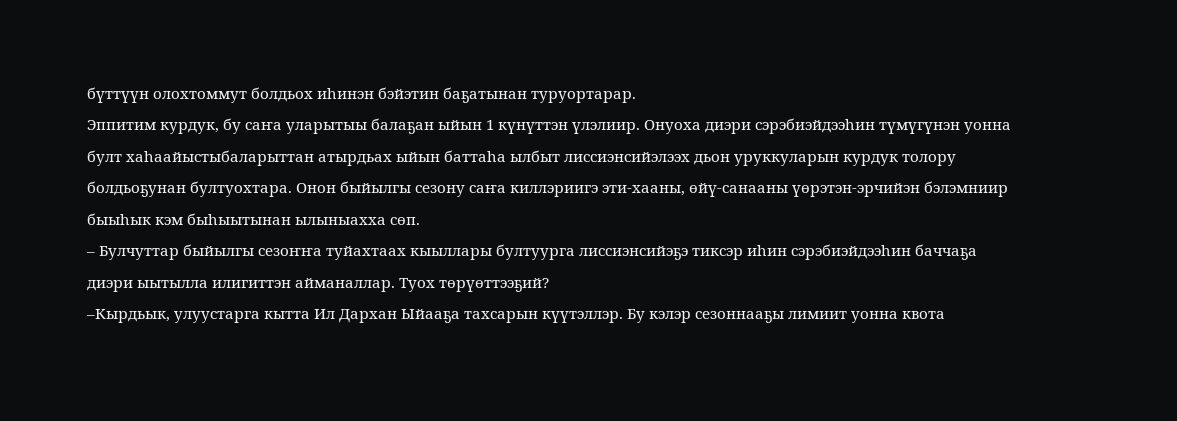бүттүүн олохтоммут болдьох иһинэн бэйэтин баҕатынан туруортарар.
Эппитим курдук, бу саҥа уларытыы балаҕан ыйын 1 күнүттэн үлэлиир. Онуоха диэри сэрэбиэйдээһин түмүгүнэн уонна булт хаһаайыстыбаларыттан атырдьах ыйын баттаһа ылбыт лиссиэнсийэлээх дьон уруккуларын курдук толору болдьоҕунан бултуохтара. Онон быйылгы сезону саҥа киллэриигэ эти-хааны, өйү-санааны үөрэтэн-эрчийэн бэлэмниир быыһык кэм быһыытынан ылыныахха сөп.
– Булчуттар быйылгы сезоҥҥа туйахтаах кыыллары бултуурга лиссиэнсийэҕэ тиксэр иһин сэрэбиэйдээһин баччаҕа диэри ыытылла илигиттэн айманаллар. Туох төрүөттээҕий?
–Кырдьык, улуустарга кытта Ил Дархан Ыйааҕа тахсарын күүтэллэр. Бу кэлэр сезоннааҕы лимиит уонна квота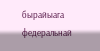бырайыага федеральнай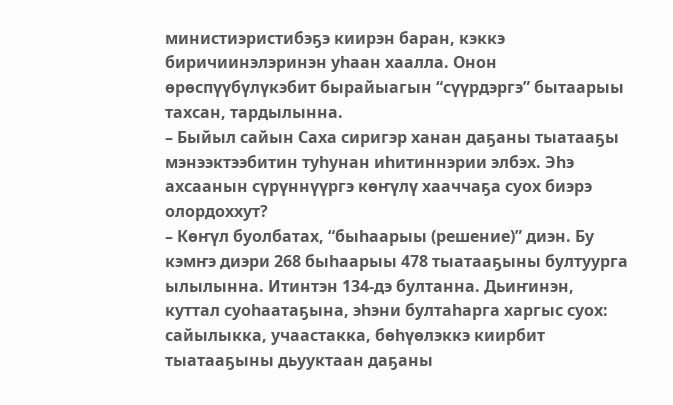министиэристибэҕэ киирэн баран, кэккэ биричиинэлэринэн уһаан хаалла. Онон өрөспүүбүлүкэбит бырайыагын “сүүрдэргэ” бытаарыы тахсан, тардылынна.
– Быйыл сайын Саха сиригэр ханан даҕаны тыатааҕы мэнээктээбитин туһунан иһитиннэрии элбэх. Эһэ ахсаанын сүрүннүүргэ көҥүлү хааччаҕа суох биэрэ олордоххут?
– Көҥүл буолбатах, “быһаарыы (решение)” диэн. Бу кэмҥэ диэри 268 быһаарыы 478 тыатааҕыны бултуурга ылылынна. Итинтэн 134-дэ бултанна. Дьиҥинэн, куттал суоһаатаҕына, эһэни бултаһарга харгыс суох: сайылыкка, учаастакка, бөһүөлэккэ киирбит тыатааҕыны дьууктаан даҕаны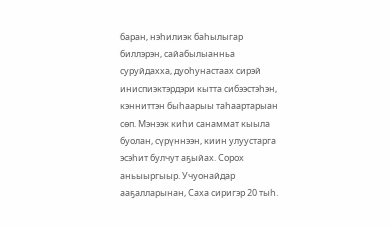баран, нэһилиэк баһылыгар биллэрэн, сайабылыанньа суруйдахха, дуоһунастаах сирэй иниспиэктэрдэри кытта сибээстэһэн, кэнниттэн быһаарыы таһаартарыан сөп. Мэнээк киһи санаммат кыыла буолан, сүрүннээн, киин улуустарга эсэһит булчут аҕыйах. Сорох аньыыргыыр. Учуонайдар ааҕалларынан, Саха сиригэр 20 тыһ.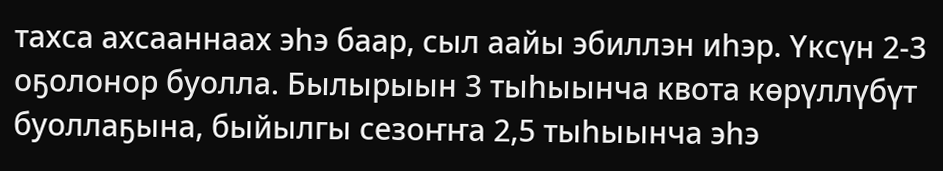тахса ахсааннаах эһэ баар, сыл аайы эбиллэн иһэр. Үксүн 2-3 оҕолонор буолла. Былырыын 3 тыһыынча квота көрүллүбүт буоллаҕына, быйылгы сезоҥҥа 2,5 тыһыынча эһэ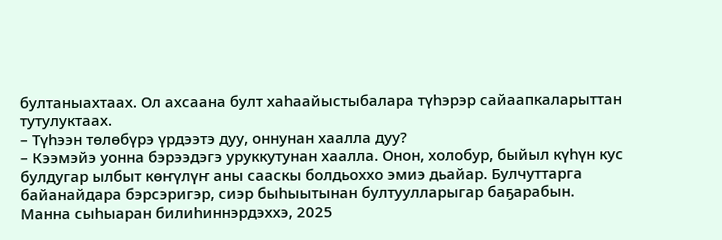бултаныахтаах. Ол ахсаана булт хаһаайыстыбалара түһэрэр сайаапкаларыттан тутулуктаах.
– Түһээн төлөбүрэ үрдээтэ дуу, оннунан хаалла дуу?
– Кээмэйэ уонна бэрээдэгэ уруккутунан хаалла. Онон, холобур, быйыл күһүн кус булдугар ылбыт көҥүлүҥ аны сааскы болдьоххо эмиэ дьайар. Булчуттарга байанайдара бэрсэригэр, сиэр быһыытынан бултуулларыгар баҕарабын.
Манна сыһыаран билиһиннэрдэххэ, 2025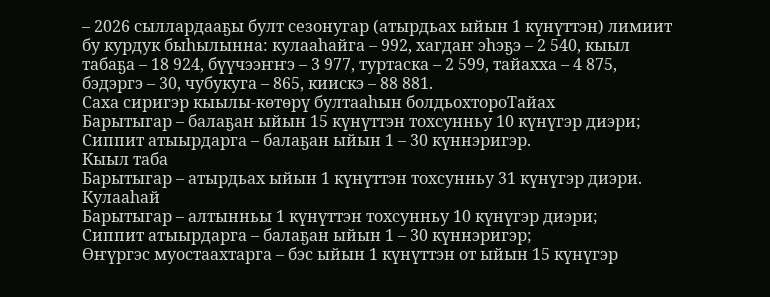– 2026 сыллардааҕы булт сезонугар (атырдьах ыйын 1 күнүттэн) лимиит бу курдук быһылынна: кулааһайга – 992, хагдаҥ эһэҕэ – 2 540, кыыл табаҕа – 18 924, бүүчээҥҥэ – 3 977, туртаска – 2 599, тайахха – 4 875, бэдэргэ – 30, чубукуга – 865, киискэ – 88 881.
Саха сиригэр кыылы-көтөрү бултааһын болдьохтороТайах
Барытыгар – балаҕан ыйын 15 күнүттэн тохсунньу 10 күнүгэр диэри;
Сиппит атыырдарга – балаҕан ыйын 1 – 30 күннэригэр.
Кыыл таба
Барытыгар – атырдьах ыйын 1 күнүттэн тохсунньу 31 күнүгэр диэри.
Кулааһай
Барытыгар – алтынньы 1 күнүттэн тохсунньу 10 күнүгэр диэри;
Сиппит атыырдарга – балаҕан ыйын 1 – 30 күннэригэр;
Өҥүргэс муостаахтарга – бэс ыйын 1 күнүттэн от ыйын 15 күнүгэр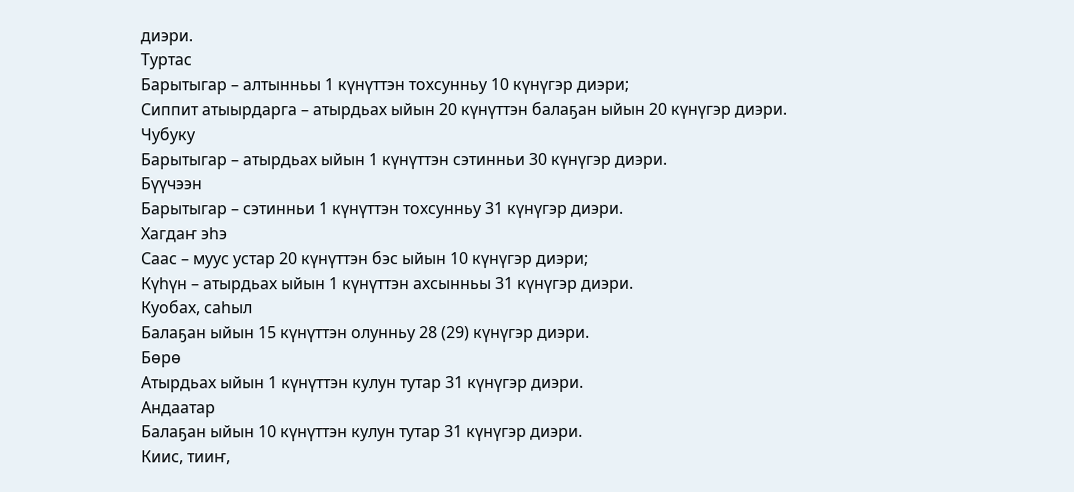диэри.
Туртас
Барытыгар – алтынньы 1 күнүттэн тохсунньу 10 күнүгэр диэри;
Сиппит атыырдарга – атырдьах ыйын 20 күнүттэн балаҕан ыйын 20 күнүгэр диэри.
Чубуку
Барытыгар – атырдьах ыйын 1 күнүттэн сэтинньи 30 күнүгэр диэри.
Бүүчээн
Барытыгар – сэтинньи 1 күнүттэн тохсунньу 31 күнүгэр диэри.
Хагдаҥ эһэ
Саас – муус устар 20 күнүттэн бэс ыйын 10 күнүгэр диэри;
Күһүн – атырдьах ыйын 1 күнүттэн ахсынньы 31 күнүгэр диэри.
Куобах, саһыл
Балаҕан ыйын 15 күнүттэн олунньу 28 (29) күнүгэр диэри.
Бөрө
Атырдьах ыйын 1 күнүттэн кулун тутар 31 күнүгэр диэри.
Андаатар
Балаҕан ыйын 10 күнүттэн кулун тутар 31 күнүгэр диэри.
Киис, тииҥ,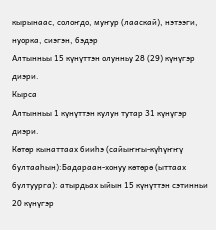кырынаас, солоҥдо, муҥур (лааскай), нэтээги, нуорка, сиэгэн, бэдэр
Алтынньы 15 күнүттэн олунньу 28 (29) күнүгэр диэри.
Кырса
Алтынньы 1 күнүттэн кулун тутар 31 күнүгэр диэри.
Көтөр кынаттаах бииһэ (сайыҥҥы-күһүҥҥү бултааһын):Бадараан-хонуу көтөрө (ыттаах бултуурга): атырдьах ыйын 15 күнүттэн сэтинньи 20 күнүгэр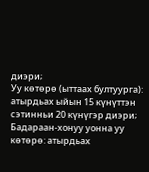диэри;
Уу көтөрө (ыттаах бултуурга): атырдьах ыйын 15 күнүттэн сэтинньи 20 күнүгэр диэри;
Бадараан-хонуу уонна уу көтөрө: атырдьах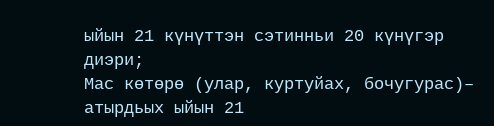ыйын 21 күнүттэн сэтинньи 20 күнүгэр диэри;
Мас көтөрө (улар, куртуйах, бочугурас)– атырдьых ыйын 21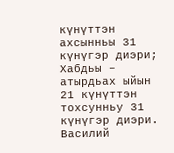күнүттэн ахсынньы 31 күнүгэр диэри;
Хабдьы – атырдьах ыйын 21 күнүттэн тохсунньу 31 күнүгэр диэри.
Василий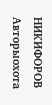НИКИФОРОВ
Авторыохота